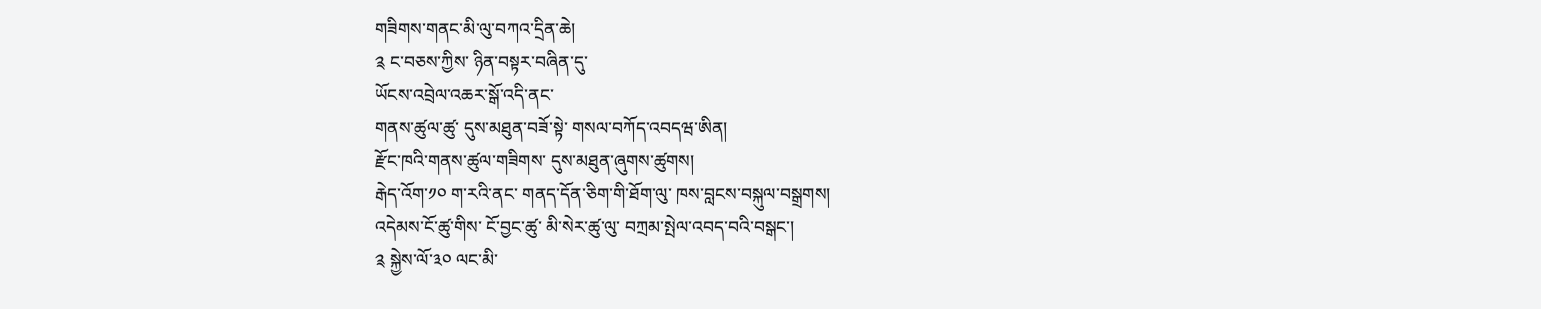གཟིགས་གནང་མི་ལུ་བཀའ་དྲིན་ཆེ།
༉ ང་བཅས་ཀྱིས་ ཉིན་བསྟར་བཞིན་དུ་
ཡོངས་འབྲེལ་འཆར་སྒོ་འདི་ནང་
གནས་ཚུལ་ཚུ་ དུས་མཐུན་བཟོ་སྟེ་ གསལ་བཀོད་འབདཝ་ཨིན།
རྫོང་ཁའི་གནས་ཚུལ་གཟིགས་ དུས་མཐུན་ཞུགས་ཚུགས།
རྒེད་འོག་༡༠ ག་རའི་ནང་ གནད་དོན་ཅིག་གི་ཐོག་ལུ་ ཁས་བླངས་བསྐུལ་བསྒྲགས།
འདེམས་ངོ་ཚུ་གིས་ ངོ་བྱང་ཚུ་ མི་སེར་ཚུ་ལུ་ བཀྲམ་སྤེལ་འབད་བའི་བསྒང་།
༉ སྐྱེས་ལོ་༣༠ ལང་མི་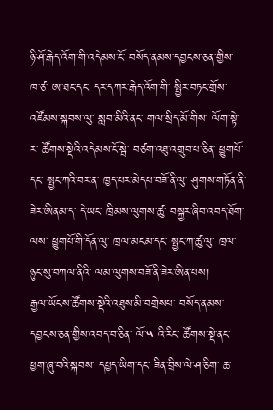ཉི་ཤོ་རྒེད་འོག་གི་འདེམས་ངོ་ བསོད་ནམས་དབྱངས་ཅན་གྱིས་ ཁ་ཙ་ ཨ་ཐང་དང་ དར་དཀར་རྒེད་འོག་གི་ སྤྱིར་བཏང་གྲོས་འཛོམས་སྐབས་ལུ་ སླབ་མིའི་ནང་ གལ་སྲིད་མོ་གིས་ ལོག་སྟེ་ར་ ཚོགས་སྡེའི་འདེམས་ངོ་སྦེ་ བཙག་འཐུ་འགྲུབ་པ་ཅིན་ ཕྱུགཔོ་དང་ སྤྱང་ཀའི་བར་ན་ ཁྱད་པར་མེདཔ་བཟོ་ནི་ལུ་ ཤུགས་གཏོན་ནི་ཟེར་ཨིནམ་ད་ དེ་ཡང་ ཁྲིམས་ལུགས་ཚུ་ བསྐྱར་ཞིབ་འབད་ཐོག་ལས་ ཕྱུགཔོ་གི་དོན་ལུ་ ཁྲལ་མངམ་དང་ སྤྱང་ཀ་ཚུ་ལུ་ ཁྲལ་ཉུང་སུ་བཀལ་ནིའི་ ལམ་ལུགས་བཟོ་ནི་ཟེར་ཨིན་པས།
རྒྱལ་ཡོངས་ཚོགས་སྡེའི་འཐུས་མི་བགྲེསཔ་ བསོད་ནམས་དབྱངས་ཅན་གྱིས་འབད་བ་ཅིན་ ལོ་༥ འི་རིང་ ཚོགས་སྡེ་ནང་ ཕྱག་ཞུ་བའི་སྐབས་ དཔྱད་ཡིག་དང་ ཟིན་བྲིས་ལེ་ཤ་ཅིག་ ཆ་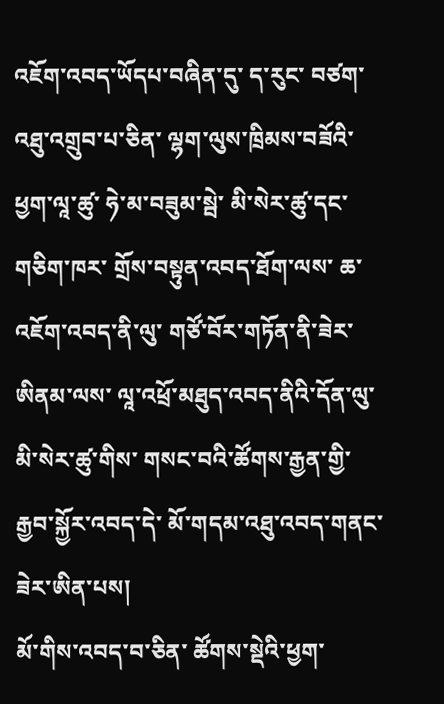འཇོག་འབད་ཡོདཔ་བཞིན་དུ་ ད་རུང་ བཙག་འཐུ་འགྲུབ་པ་ཅིན་ ལྷག་ལུས་ཁྲིམས་བཟོའི་ཕྱག་ལཱ་ཚུ་ ཧེ་མ་བཟུམ་སྦེ་ མི་སེར་ཚུ་དང་གཅིག་ཁར་ གྲོས་བསྟུན་འབད་ཐོག་ལས་ ཆ་འཇོག་འབད་ནི་ལུ་ གཙོ་བོར་གཏོན་ནི་ཟེར་ཨིནམ་ལས་ ལཱ་འཕྲོ་མཐུད་འབད་ནིའི་དོན་ལུ་ མི་སེར་ཚུ་གིས་ གསང་བའི་ཚོགས་རྒྱན་གྱི་ རྒྱབ་སྐྱོར་འབད་དེ་ མོ་གདམ་འཐུ་འབད་གནང་ཟེར་ཨིན་པས།
མོ་གིས་འབད་བ་ཅིན་ ཚོགས་སྡེའི་ཕྱག་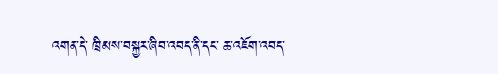འགན་དེ་ ཁྲིམས་བསྐྱར་ཞིབ་འབད་ནི་དང་ ཆ་འཇོག་འབད་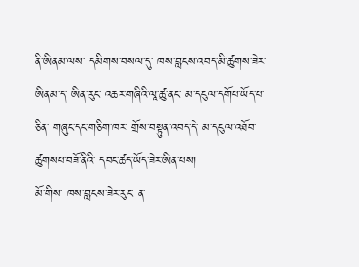ནི་ཨིནམ་ལས་ དམིགས་བསལ་དུ་ ཁས་བླངས་འབད་མི་ཚུགས་ཟེར་ཨིནམ་ད་ ཨིན་རུང་ འཆར་གཞིའི་ལཱ་ཚུ་ནང་ མ་དངུལ་དགོཔ་ཡོད་པ་ཅིན་ གཞུང་དང་གཅིག་ཁར་ གྲོས་བསྟུན་འབད་དེ་ མ་དངུལ་འཐོབ་ཚུགསཔ་བཟོ་ནིའི་ དབང་ཚད་ཡོད་ཟེར་ཨིན་པས།
མོ་གིས་ ཁས་བླངས་ཟེར་རུང་ ན་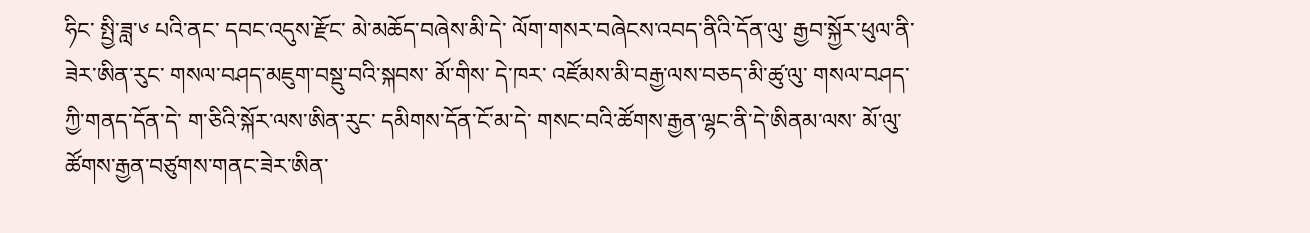ཧིང་ སྤྱི་ཟླ་༦ པའི་ནང་ དབང་འདུས་རྫོང་ མེ་མཆོད་བཞེས་མི་དེ་ ལོག་གསར་བཞེངས་འབད་ནིའི་དོན་ལུ་ རྒྱབ་སྐྱོར་ཕུལ་ནི་ཟེར་ཨིན་རུང་ གསལ་བཤད་མཇུག་བསྡུ་བའི་སྐབས་ མོ་གིས་ དེ་ཁར་ འཛོམས་མི་བརྒྱ་ལས་བཅད་མི་ཚུ་ལུ་ གསལ་བཤད་ཀྱི་གནད་དོན་དེ་ ག་ཅིའི་སྐོར་ལས་ཨིན་རུང་ དམིགས་དོན་ངོ་མ་དེ་ གསང་བའི་ཚོགས་རྒྱན་ལྷང་ནི་དེ་ཨིནམ་ལས་ མོ་ལུ་ ཚོགས་རྒྱན་བཙུགས་གནང་ཟེར་ཨིན་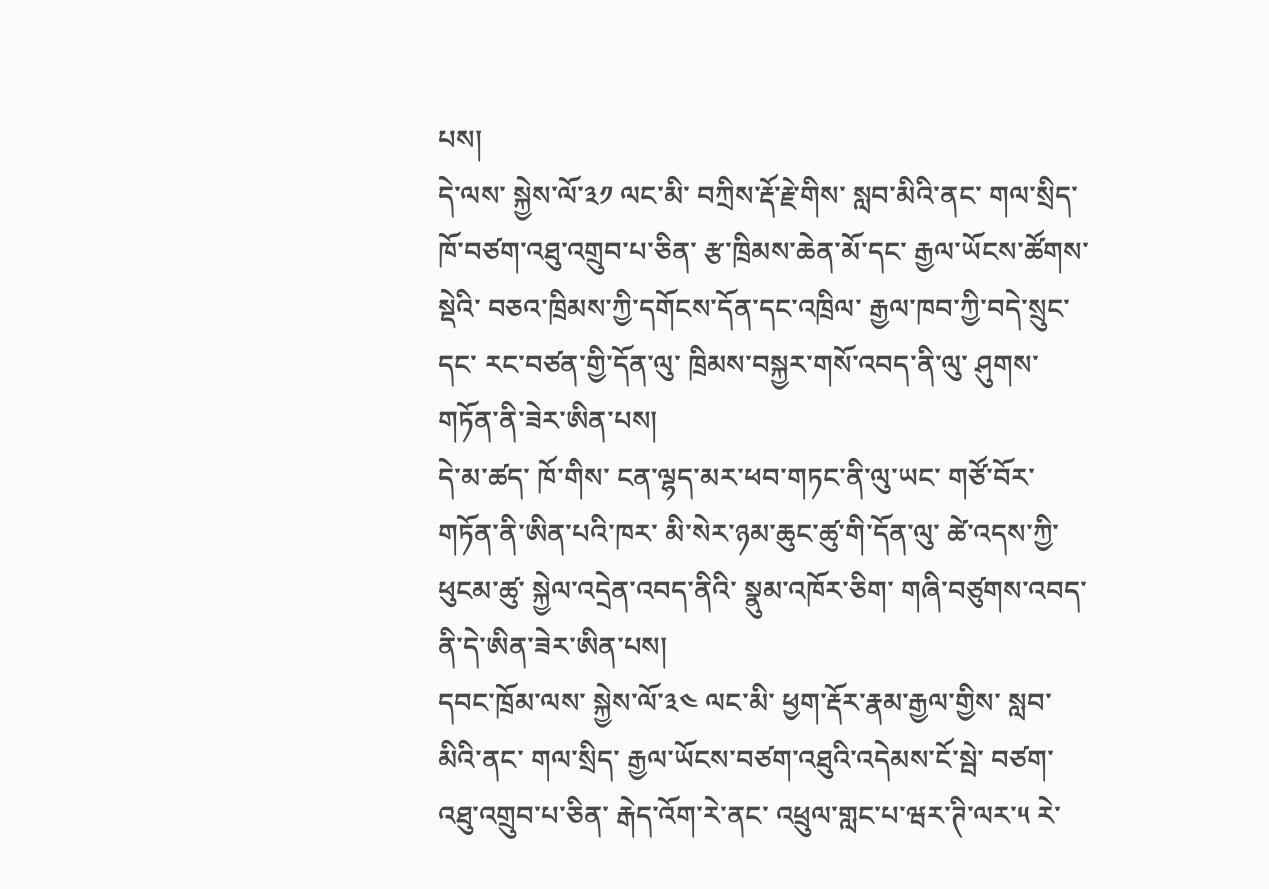པས།
དེ་ལས་ སྐྱེས་ལོ་༣༡ ལང་མི་ བཀྲིས་རྡོ་རྗེ་གིས་ སླབ་མིའི་ནང་ གལ་སྲིད་ཁོ་བཙག་འཐུ་འགྲུབ་པ་ཅིན་ རྩ་ཁྲིམས་ཆེན་མོ་དང་ རྒྱལ་ཡོངས་ཚོགས་སྡེའི་ བཅའ་ཁྲིམས་ཀྱི་དགོངས་དོན་དང་འཁྲིལ་ རྒྱལ་ཁབ་ཀྱི་བདེ་སྲུང་དང་ རང་བཙན་གྱི་དོན་ལུ་ ཁྲིམས་བསྐྱར་གསོ་འབད་ནི་ལུ་ ཤུགས་གཏོན་ནི་ཟེར་ཨིན་པས།
དེ་མ་ཚད་ ཁོ་གིས་ ངན་ལྷད་མར་ཕབ་གཏང་ནི་ལུ་ཡང་ གཙོ་བོར་གཏོན་ནི་ཨིན་པའི་ཁར་ མི་སེར་ཉམ་ཆུང་ཚུ་གི་དོན་ལུ་ ཚེ་འདས་ཀྱི་ཕུངམ་ཚུ་ སྐྱེལ་འདྲེན་འབད་ནིའི་ སྣུམ་འཁོར་ཅིག་ གཞི་བཙུགས་འབད་ནི་དེ་ཨིན་ཟེར་ཨིན་པས།
དབང་ཁྲོམ་ལས་ སྐྱེས་ལོ་༣༤ ལང་མི་ ཕྱག་རྡོར་རྣམ་རྒྱལ་གྱིས་ སླབ་མིའི་ནང་ གལ་སྲིད་ རྒྱལ་ཡོངས་བཙག་འཐུའི་འདེམས་ངོ་སྦེ་ བཙག་འཐུ་འགྲུབ་པ་ཅིན་ རྒེད་འོག་རེ་ནང་ འཕྲུལ་གླང་པ་ཝར་ཊི་ལར་༥ རེ་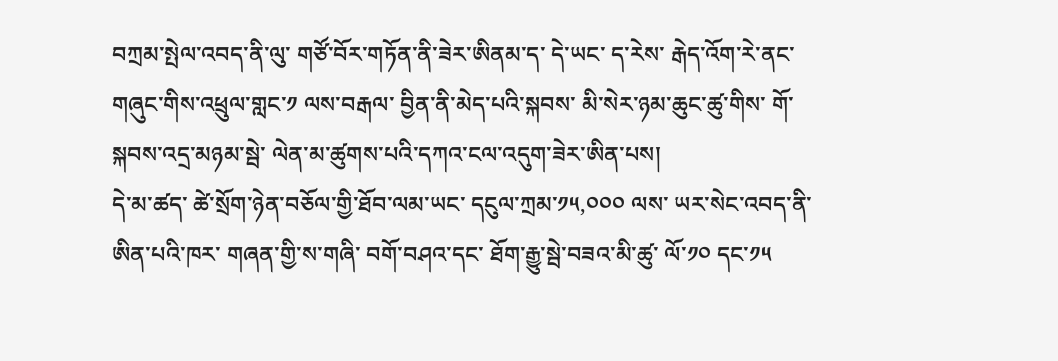བཀྲམ་སྤེལ་འབད་ནི་ལུ་ གཙོ་བོར་གཏོན་ནི་ཟེར་ཨིནམ་ད་ དེ་ཡང་ ད་རེས་ རྒེད་འོག་རེ་ནང་ གཞུང་གིས་འཕྲུལ་གླང་༡ ལས་བརྒལ་ བྱིན་ནི་མེད་པའི་སྐབས་ མི་སེར་ཉམ་ཆུང་ཚུ་གིས་ གོ་སྐབས་འདྲ་མཉམ་སྦེ་ ལེན་མ་ཚུགས་པའི་དཀའ་ངལ་འདུག་ཟེར་ཨིན་པས།
དེ་མ་ཚད་ ཚེ་སྲོག་ཉེན་བཅོལ་གྱི་ཐོབ་ལམ་ཡང་ དངུལ་ཀྲམ་༡༥,༠༠༠ ལས་ ཡར་སེང་འབད་ནི་ཨིན་པའི་ཁར་ གཞན་གྱི་ས་གཞི་ བགོ་བཤའ་དང་ ཐོག་རྒྱུ་སྦེ་བཟའ་མི་ཚུ་ ལོ་༡༠ དང་༡༥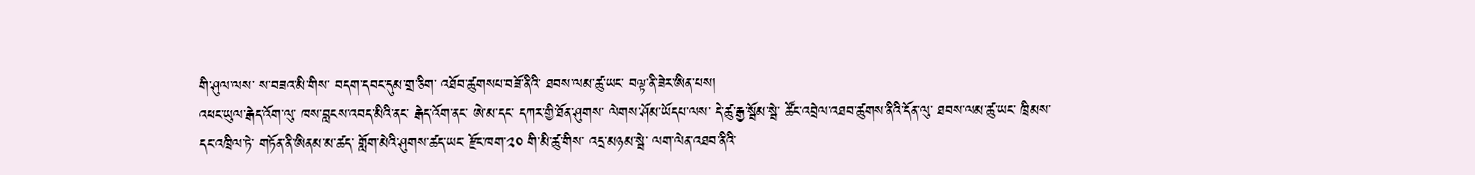གི་ཤུལ་ལས་ ས་བཟའ་མི་གིས་ བདག་དབང་དུམ་གྲ་ཅིག་ འཐོབ་ཚུགསཔ་བཟོ་ནིའི་ ཐབས་ལམ་ཚུ་ཡང་ བལྟ་ནི་ཟེར་ཨིན་པས།
འཕང་ཡུལ་རྒེད་འོག་ལུ་ ཁས་བླངས་འབད་མིའི་ནང་ རྒེད་འོག་ནང་ ཨེ་མ་དང་ དཀར་གྱི་ཐོན་ཤུགས་ ལེགས་ཤོམ་ཡོདཔ་ལས་ དེ་ཚུ་རྒྱ་སྦོམ་སྦེ་ ཚོང་འབྲེལ་འཐབ་ཚུགས་ནིའི་དོན་ལུ་ ཐབས་ལམ་ཚུ་ཡང་ ཁྲིམས་དང་འཁྲིལ་ཏེ་ གཏོན་ནི་ཨིནམ་མ་ཚད་ གློག་མེའི་ཤུགས་ཚད་ཡང་ རྫོང་ཁག་༢༠ གི་མི་ཚུ་གིས་ འདྲ་མཉམ་སྦེ་ ལག་ལེན་འཐབ་ནིའི་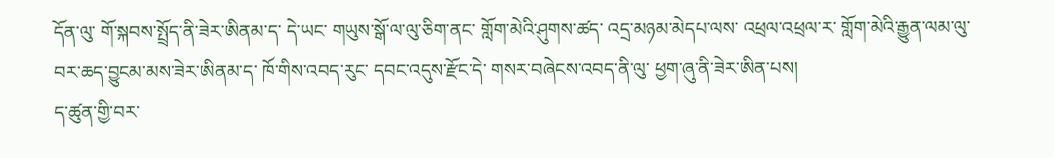དོན་ལུ་ གོ་སྐབས་སྤྲོད་ནི་ཟེར་ཨིནམ་ད་ དེ་ཡང་ གཡུས་སྒོ་ལ་ལུ་ཅིག་ནང་ གློག་མེའི་ཤུགས་ཚད་ འདྲ་མཉམ་མེདཔ་ལས་ འཕྲལ་འཕྲལ་ར་ གློག་མེའི་རྒྱུན་ལམ་ལུ་ བར་ཆད་བྱུངམ་མས་ཟེར་ཨིནམ་ད་ ཁོ་གིས་འབད་རུང་ དབང་འདུས་རྫོང་དེ་ གསར་བཞེངས་འབད་ནི་ལུ་ ཕྱག་ཞུ་ནི་ཟེར་ཨིན་པས།
ད་ཚུན་གྱི་བར་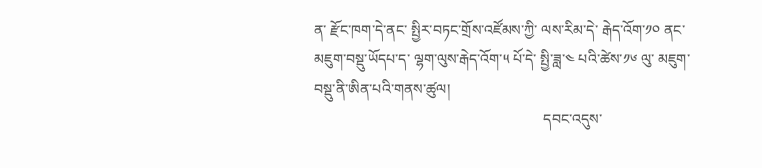ན་ རྫོང་ཁག་དེ་ནང་ སྤྱིར་བཏང་གྲོས་འཛོམས་ཀྱི་ ལས་རིམ་དེ་ རྒེད་འོག་༡༠ ནང་ མཇུག་བསྡུ་ཡོདཔ་ད་ ལྷག་ལུས་རྒེད་འོག་༥ པོ་དེ་ སྤྱི་ཟླ་༤ པའི་ཚེས་༡༦ ལུ་ མཇུག་བསྡུ་ནི་ཨིན་པའི་གནས་ཚུལ།
                                                               དབང་འདུས་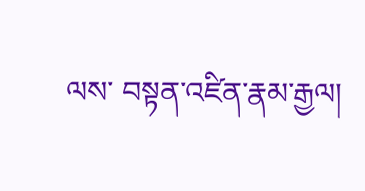ལས་ བསྟན་འཛིན་རྣམ་རྒྱལ།